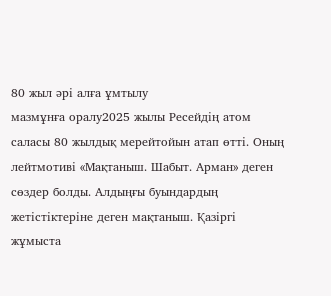80 жыл әрі алға ұмтылу
мазмұнға оралу2025 жылы Ресейдің атом саласы 80 жылдық мерейтойын атап өтті. Оның лейтмотиві «Мақтаныш. Шабыт. Арман» деген сөздер болды. Алдыңғы буындардың жетістіктеріне деген мақтаныш. Қазіргі жұмыста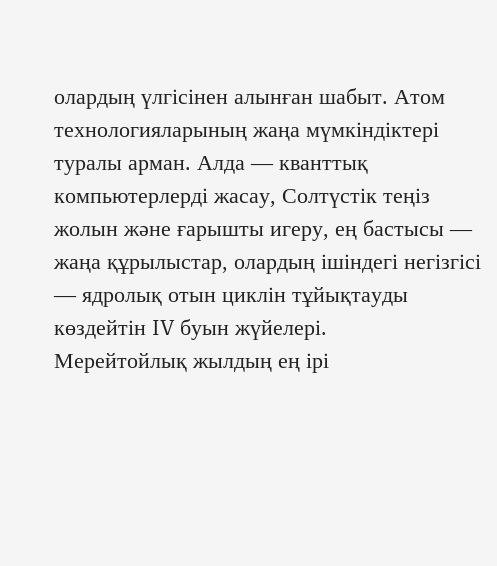олардың үлгісінен алынған шабыт. Атом технологияларының жаңа мүмкіндіктері туралы арман. Алда — кванттық компьютерлерді жасау, Солтүстік теңіз жолын және ғарышты игеру, ең бастысы — жаңа құрылыстар, олардың ішіндегі негізгісі — ядролық отын циклін тұйықтауды көздейтін IV буын жүйелері.
Мерейтойлық жылдың ең ірі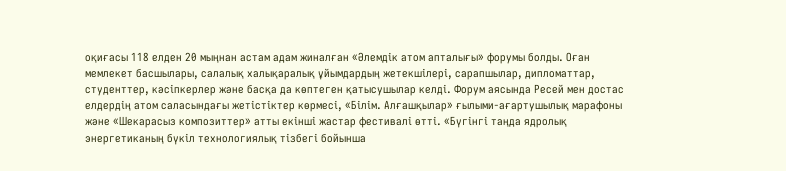оқиғасы 118 елден 20 мыңнан астам адам жиналған «Әлемдік атом апталығы» форумы болды. Оған мемлекет басшылары, салалық халықаралық ұйымдардың жетекшілері, сарапшылар, дипломаттар, студенттер, кәсіпкерлер және басқа да көптеген қатысушылар келді. Форум аясында Ресей мен достас елдердің атом саласындағы жетістіктер көрмесі, «Білім. Алғашқылар» ғылыми-ағартушылық марафоны және «Шекарасыз композиттер» атты екінші жастар фестивалі өтті. «Бүгінгі таңда ядролық энергетиканың бүкіл технологиялық тізбегі бойынша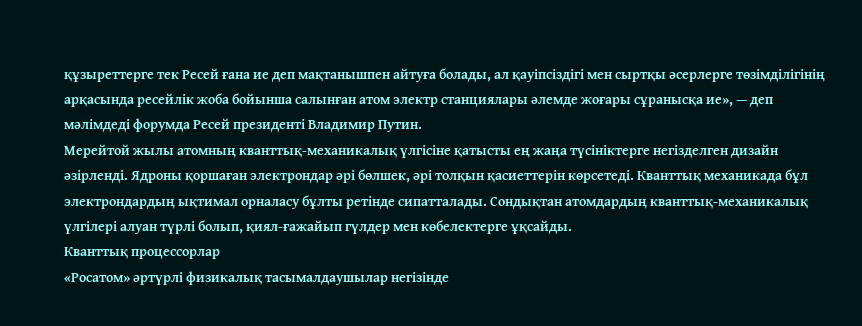құзыреттерге тек Ресей ғана ие деп мақтанышпен айтуға болады, ал қауіпсіздігі мен сыртқы әсерлерге төзімділігінің арқасында ресейлік жоба бойынша салынған атом электр станциялары әлемде жоғары сұранысқа ие», — деп мәлімдеді форумда Ресей президенті Владимир Путин.
Мерейтой жылы атомның кванттық-механикалық үлгісіне қатысты ең жаңа түсініктерге негізделген дизайн әзірленді. Ядроны қоршаған электрондар әрі бөлшек, әрі толқын қасиеттерін көрсетеді. Кванттық механикада бұл электрондардың ықтимал орналасу бұлты ретінде сипатталады. Сондықтан атомдардың кванттық-механикалық үлгілері алуан түрлі болып, қиял-ғажайып гүлдер мен көбелектерге ұқсайды.
Кванттық процессорлар
«Росатом» әртүрлі физикалық тасымалдаушылар негізінде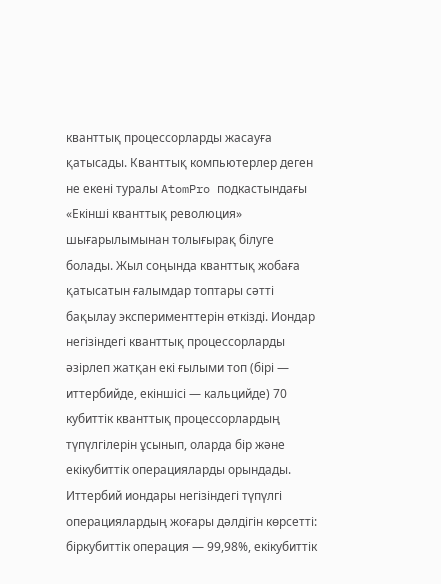кванттық процессорларды жасауға қатысады. Кванттық компьютерлер деген не екені туралы AtomPro подкастындағы «Екінші кванттық революция» шығарылымынан толығырақ білуге болады. Жыл соңында кванттық жобаға қатысатын ғалымдар топтары сәтті бақылау эксперименттерін өткізді. Иондар негізіндегі кванттық процессорларды әзірлеп жатқан екі ғылыми топ (бірі — иттербийде, екіншісі — кальцийде) 70 кубиттік кванттық процессорлардың түпүлгілерін ұсынып, оларда бір және екікубиттік операцияларды орындады. Иттербий иондары негізіндегі түпүлгі операциялардың жоғары дәлдігін көрсетті: біркубиттік операция — 99,98%, екікубиттік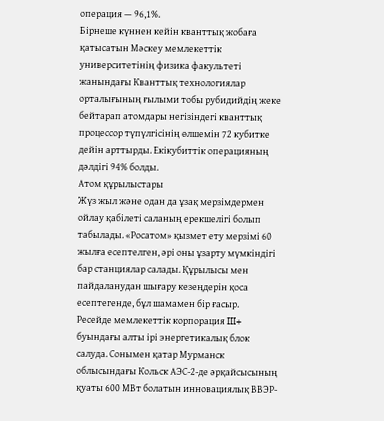операция — 96,1%.
Бірнеше күннен кейін кванттық жобаға қатысатын Мәскеу мемлекеттік университетінің физика факультеті жанындағы Кванттық технологиялар орталығының ғылыми тобы рубидийдің жеке бейтарап атомдары негізіндегі кванттық процессор түпүлгісінің өлшемін 72 кубитке дейін арттырды. Екікубиттік операцияның дәлдігі 94% болды.
Атом құрылыстары
Жүз жыл және одан да ұзақ мерзімдермен ойлау қабілеті саланың ерекшелігі болып табылады. «Росатом» қызмет ету мерзімі 60 жылға есептелген, әрі оны ұзарту мүмкіндігі бар станциялар салады. Құрылысы мен пайдаланудан шығару кезеңдерін қоса есептегенде, бұл шамамен бір ғасыр.
Ресейде мемлекеттік корпорация III+ буындағы алты ірі энергетикалық блок салуда. Сонымен қатар Мурманск облысындағы Кольск АЭС-2-де әрқайсысының қуаты 600 МВт болатын инновациялық ВВЭР-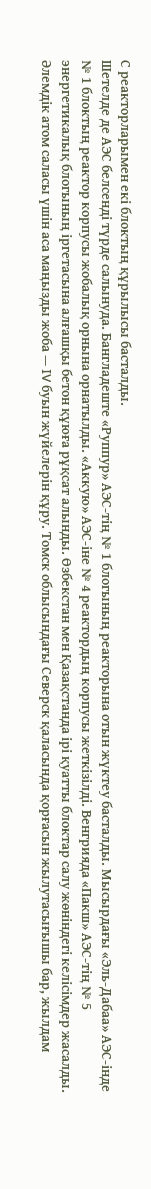С реакторларымен екі блоктың құрылысы басталды.
Шетелде де АЭС белсенді түрде салынуда. Бангладеште «Руппур» АЭС-тің № 1 блогының реакторына отын жүктеу басталды. Мысырдағы «Эль-Дабаа» АЭС-інде № 1 блоктың реактор корпусы жобалық орнына орнатылды. «Аккую» АЭС-іне № 4 реактордың корпусы жеткізілді. Венгрияда «Пакш» АЭС-тің № 5 энергетикалық блогының іргетасына алғашқы бетон құюға рұқсат алынды. Өзбекстан мен Қазақстанда ірі қуатты блоктар салу жөніндегі келісімдер жасалды.
Әлемдік атом саласы үшін аса маңызды жоба — IV буын жүйелерін құру. Томск облысындағы Северск қаласында қорғасын жылутасығышы бар, жылдам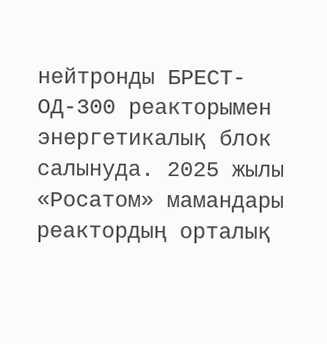нейтронды БРЕСТ-ОД-300 реакторымен энергетикалық блок салынуда. 2025 жылы «Росатом» мамандары реактордың орталық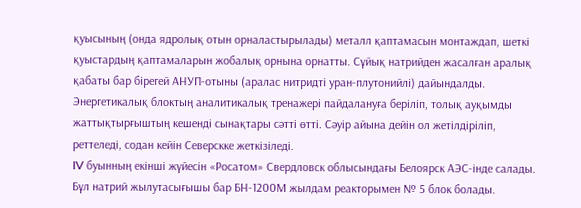қуысының (онда ядролық отын орналастырылады) металл қаптамасын монтаждап, шеткі қуыстардың қаптамаларын жобалық орнына орнатты. Сұйық натрийден жасалған аралық қабаты бар бірегей АНУП-отыны (аралас нитридті уран-плутонийлі) дайындалды. Энергетикалық блоктың аналитикалық тренажері пайдалануға беріліп, толық ауқымды жаттықтырғыштың кешенді сынақтары сәтті өтті. Сәуір айына дейін ол жетілдіріліп, реттеледі, содан кейін Северскке жеткізіледі.
IV буынның екінші жүйесін «Росатом» Свердловск облысындағы Белоярск АЭС-інде салады. Бұл натрий жылутасығышы бар БН-1200М жылдам реакторымен № 5 блок болады.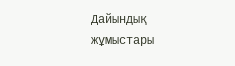Дайындық жұмыстары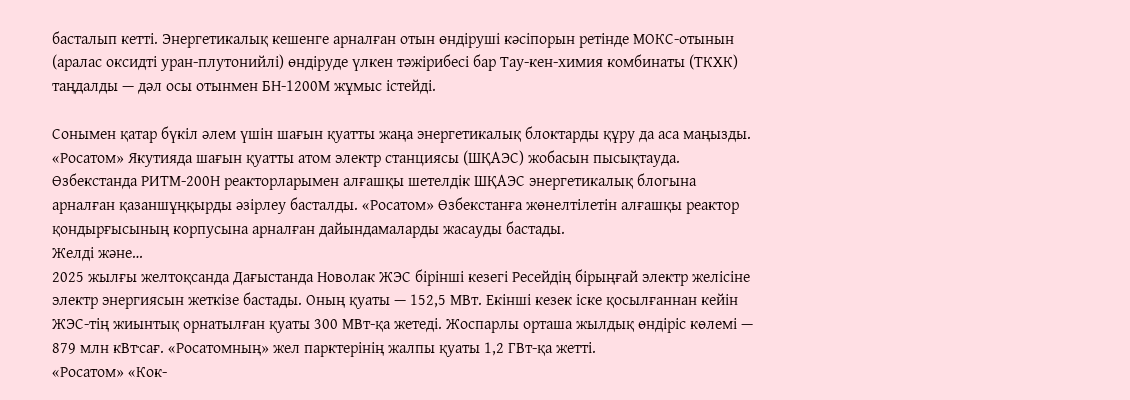басталып кетті. Энергетикалық кешенге арналған отын өндіруші кәсіпорын ретінде МОКС-отынын (аралас оксидті уран-плутонийлі) өндіруде үлкен тәжірибесі бар Тау-кен-химия комбинаты (ТКХК) таңдалды — дәл осы отынмен БН-1200М жұмыс істейді.

Сонымен қатар бүкіл әлем үшін шағын қуатты жаңа энергетикалық блоктарды құру да аса маңызды. «Росатом» Якутияда шағын қуатты атом электр станциясы (ШҚАЭС) жобасын пысықтауда. Өзбекстанда РИТМ-200Н реакторларымен алғашқы шетелдік ШҚАЭС энергетикалық блогына арналған қазаншұңқырды әзірлеу басталды. «Росатом» Өзбекстанға жөнелтілетін алғашқы реактор қондырғысының корпусына арналған дайындамаларды жасауды бастады.
Желді және…
2025 жылғы желтоқсанда Дағыстанда Новолак ЖЭС бірінші кезегі Ресейдің бірыңғай электр желісіне электр энергиясын жеткізе бастады. Оның қуаты — 152,5 МВт. Екінші кезек іске қосылғаннан кейін ЖЭС-тің жиынтық орнатылған қуаты 300 МВт-қа жетеді. Жоспарлы орташа жылдық өндіріс көлемі — 879 млн кВт·сағ. «Росатомның» жел парктерінің жалпы қуаты 1,2 ГВт-қа жетті.
«Росатом» «Кок-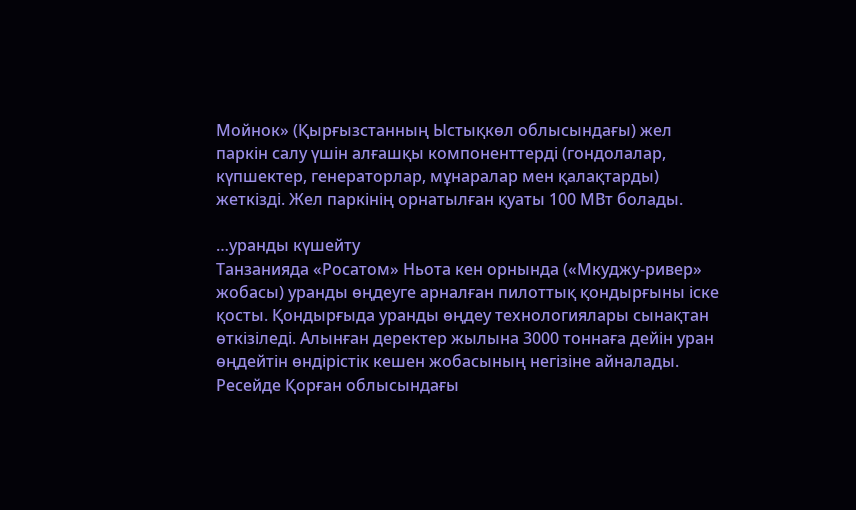Мойнок» (Қырғызстанның Ыстықкөл облысындағы) жел паркін салу үшін алғашқы компоненттерді (гондолалар, күпшектер, генераторлар, мұнаралар мен қалақтарды) жеткізді. Жел паркінің орнатылған қуаты 100 МВт болады.

…уранды күшейту
Танзанияда «Росатом» Ньота кен орнында («Мкуджу-ривер» жобасы) уранды өңдеуге арналған пилоттық қондырғыны іске қосты. Қондырғыда уранды өңдеу технологиялары сынақтан өткізіледі. Алынған деректер жылына 3000 тоннаға дейін уран өңдейтін өндірістік кешен жобасының негізіне айналады.
Ресейде Қорған облысындағы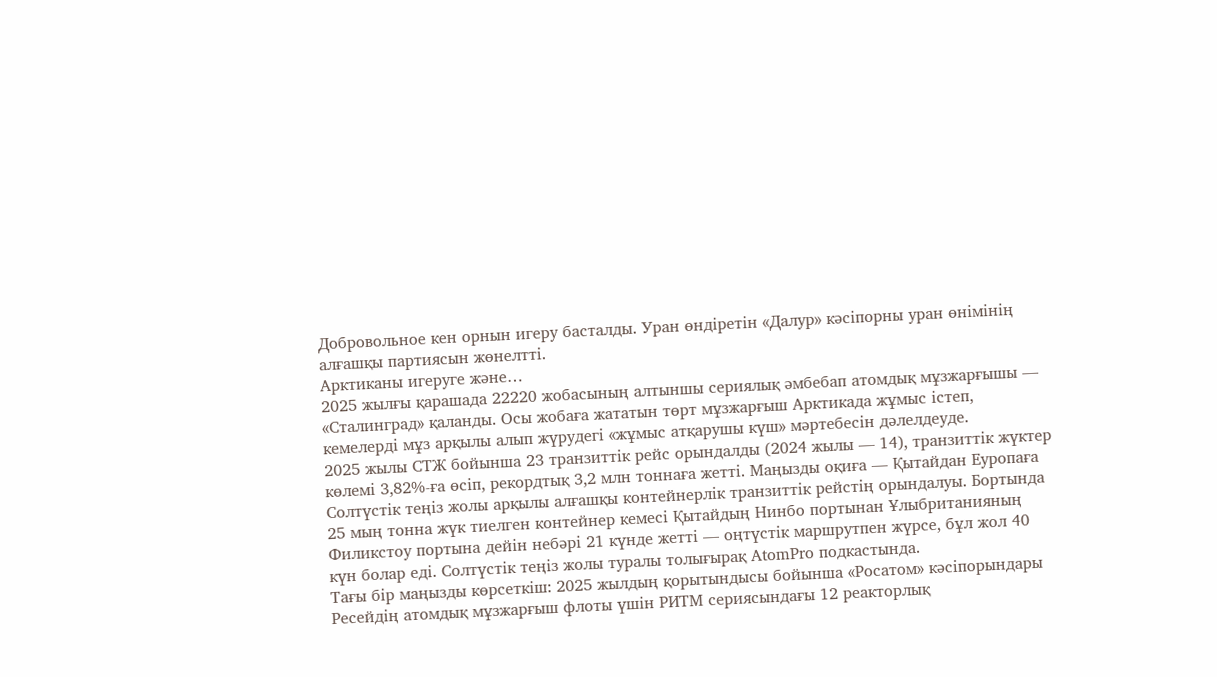Добровольное кен орнын игеру басталды. Уран өндіретін «Далур» кәсіпорны уран өнімінің алғашқы партиясын жөнелтті.
Арктиканы игеруге және…
2025 жылғы қарашада 22220 жобасының алтыншы сериялық әмбебап атомдық мұзжарғышы — «Сталинград» қаланды. Осы жобаға жататын төрт мұзжарғыш Арктикада жұмыс істеп, кемелерді мұз арқылы алып жүрудегі «жұмыс атқарушы күш» мәртебесін дәлелдеуде.
2025 жылы СТЖ бойынша 23 транзиттік рейс орындалды (2024 жылы — 14), транзиттік жүктер көлемі 3,82%-ға өсіп, рекордтық 3,2 млн тоннаға жетті. Маңызды оқиға — Қытайдан Еуропаға Солтүстік теңіз жолы арқылы алғашқы контейнерлік транзиттік рейстің орындалуы. Бортында 25 мың тонна жүк тиелген контейнер кемесі Қытайдың Нинбо портынан Ұлыбританияның Филикстоу портына дейін небәрі 21 күнде жетті — оңтүстік маршрутпен жүрсе, бұл жол 40 күн болар еді. Солтүстік теңіз жолы туралы толығырақ AtomPro подкастында.
Тағы бір маңызды көрсеткіш: 2025 жылдың қорытындысы бойынша «Росатом» кәсіпорындары Ресейдің атомдық мұзжарғыш флоты үшін РИТМ сериясындағы 12 реакторлық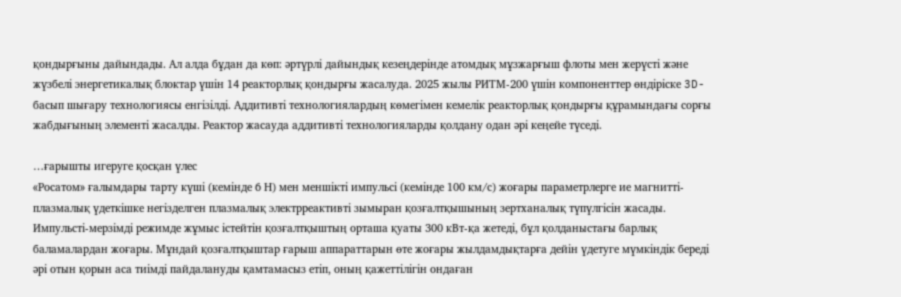қондырғыны дайындады. Ал алда бұдан да көп: әртүрлі дайындық кезеңдерінде атомдық мұзжарғыш флоты мен жерүсті және жүзбелі энергетикалық блоктар үшін 14 реакторлық қондырғы жасалуда. 2025 жылы РИТМ-200 үшін компоненттер өндіріске 3D-басып шығару технологиясы енгізілді. Аддитивті технологиялардың көмегімен кемелік реакторлық қондырғы құрамындағы сорғы жабдығының элементі жасалды. Реактор жасауда аддитивті технологияларды қолдану одан әрі кеңейе түседі.

…ғарышты игеруге қосқан үлес
«Росатом» ғалымдары тарту күші (кемінде 6 Н) мен меншікті импульсі (кемінде 100 км/с) жоғары параметрлерге ие магнитті-плазмалық үдеткішке негізделген плазмалық электрреактивті зымыран қозғалтқышының зертханалық түпүлгісін жасады. Импульсті-мерзімді режимде жұмыс істейтін қозғалтқыштың орташа қуаты 300 кВт-қа жетеді, бұл қолданыстағы барлық баламалардан жоғары. Мұндай қозғалтқыштар ғарыш аппараттарын өте жоғары жылдамдықтарға дейін үдетуге мүмкіндік береді әрі отын қорын аса тиімді пайдалануды қамтамасыз етіп, оның қажеттілігін ондаған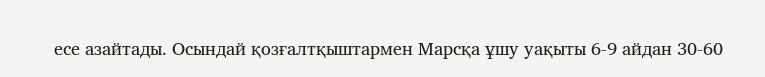есе азайтады. Осындай қозғалтқыштармен Марсқа ұшу уақыты 6-9 айдан 30-60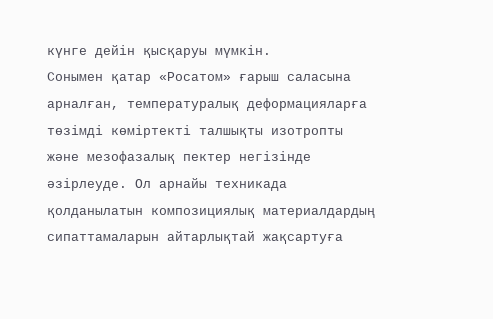күнге дейін қысқаруы мүмкін.
Сонымен қатар «Росатом» ғарыш саласына арналған, температуралық деформацияларға төзімді көміртекті талшықты изотропты және мезофазалық пектер негізінде әзірлеуде. Ол арнайы техникада қолданылатын композициялық материалдардың сипаттамаларын айтарлықтай жақсартуға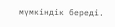мүмкіндік береді.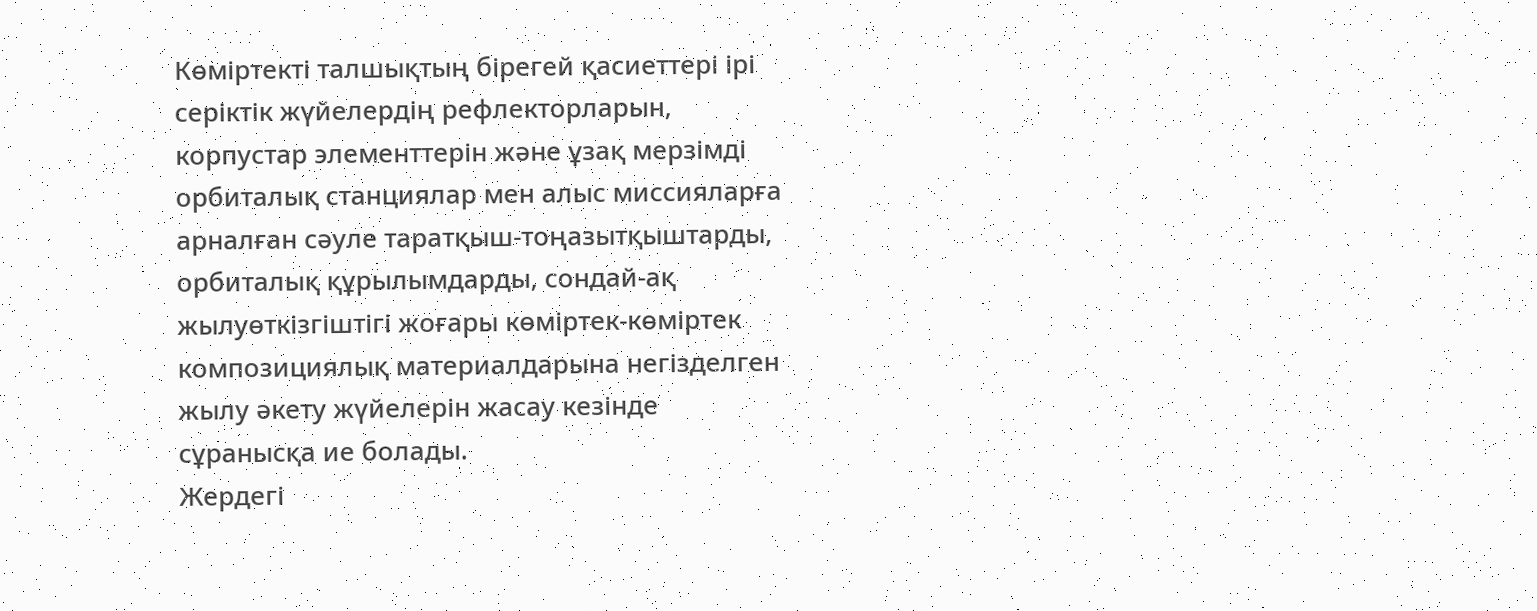Көміртекті талшықтың бірегей қасиеттері ірі серіктік жүйелердің рефлекторларын, корпустар элементтерін және ұзақ мерзімді орбиталық станциялар мен алыс миссияларға арналған сәуле таратқыш-тоңазытқыштарды, орбиталық құрылымдарды, сондай-ақ жылуөткізгіштігі жоғары көміртек-көміртек композициялық материалдарына негізделген жылу әкету жүйелерін жасау кезінде сұранысқа ие болады.
Жердегі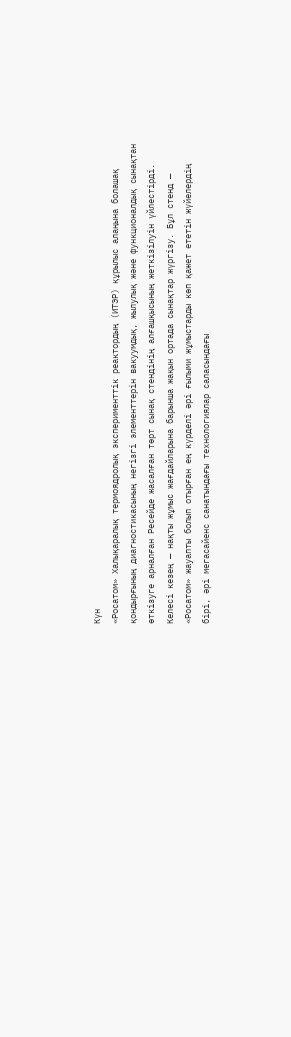Күн
«Росатом» Халықаралық термоядролық эксперименттік реактордың (ИТЭР) құрылыс алаңына болашақ қондырғының диагностикасының негізгі элементтерін вакуумдық, жылулық және функционалдық сынақтан өткізуге арналған Ресейде жасалған төрт сынақ стендінің алғашқысының жеткізілуін үйлестірді. Келесі кезең — нақты жұмыс жағдайларына барынша жақын ортада сынақтар жүргізу. Бұл стенд — «Росатом» жауапты болып отырған ең күрделі әрі ғылыми жұмыстарды көп қажет ететін жүйелердің бірі, әрі мегасайенс санатындағы технологиялар саласындағы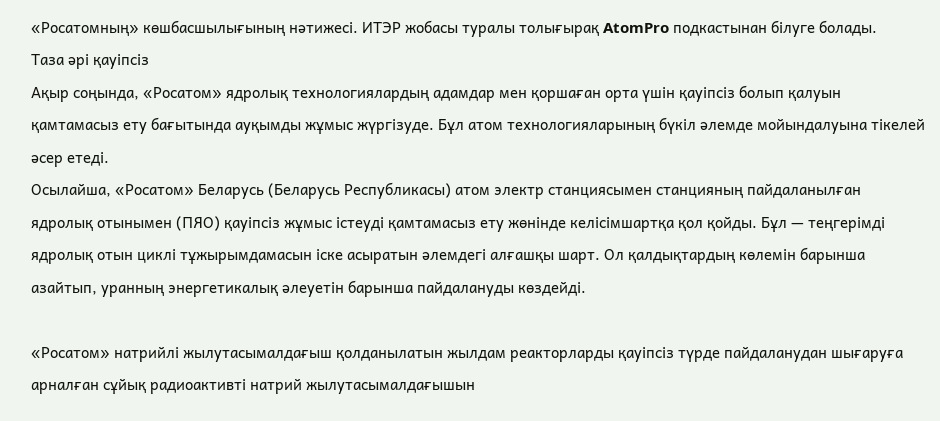«Росатомның» көшбасшылығының нәтижесі. ИТЭР жобасы туралы толығырақ AtomPro подкастынан білуге болады.
Таза әрі қауіпсіз
Ақыр соңында, «Росатом» ядролық технологиялардың адамдар мен қоршаған орта үшін қауіпсіз болып қалуын қамтамасыз ету бағытында ауқымды жұмыс жүргізуде. Бұл атом технологияларының бүкіл әлемде мойындалуына тікелей әсер етеді.
Осылайша, «Росатом» Беларусь (Беларусь Республикасы) атом электр станциясымен станцияның пайдаланылған ядролық отынымен (ПЯО) қауіпсіз жұмыс істеуді қамтамасыз ету жөнінде келісімшартқа қол қойды. Бұл — теңгерімді ядролық отын циклі тұжырымдамасын іске асыратын әлемдегі алғашқы шарт. Ол қалдықтардың көлемін барынша азайтып, уранның энергетикалық әлеуетін барынша пайдалануды көздейді.

«Росатом» натрийлі жылутасымалдағыш қолданылатын жылдам реакторларды қауіпсіз түрде пайдаланудан шығаруға арналған сұйық радиоактивті натрий жылутасымалдағышын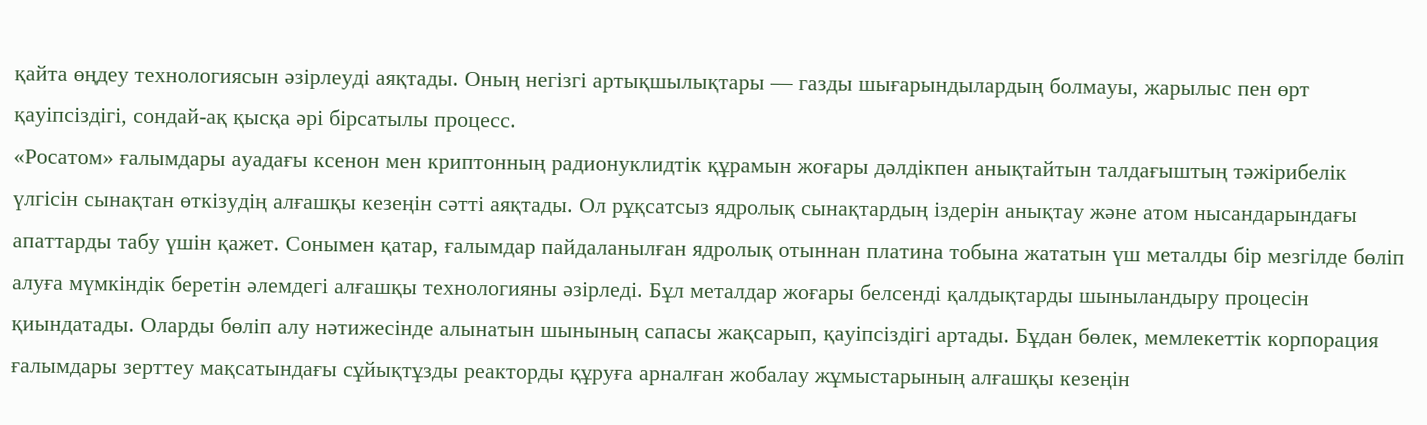қайта өңдеу технологиясын әзірлеуді аяқтады. Оның негізгі артықшылықтары — газды шығарындылардың болмауы, жарылыс пен өрт қауіпсіздігі, сондай-ақ қысқа әрі бірсатылы процесс.
«Росатом» ғалымдары ауадағы ксенон мен криптонның радионуклидтік құрамын жоғары дәлдікпен анықтайтын талдағыштың тәжірибелік үлгісін сынақтан өткізудің алғашқы кезеңін сәтті аяқтады. Ол рұқсатсыз ядролық сынақтардың іздерін анықтау және атом нысандарындағы апаттарды табу үшін қажет. Сонымен қатар, ғалымдар пайдаланылған ядролық отыннан платина тобына жататын үш металды бір мезгілде бөліп алуға мүмкіндік беретін әлемдегі алғашқы технологияны әзірледі. Бұл металдар жоғары белсенді қалдықтарды шыныландыру процесін қиындатады. Оларды бөліп алу нәтижесінде алынатын шынының сапасы жақсарып, қауіпсіздігі артады. Бұдан бөлек, мемлекеттік корпорация ғалымдары зерттеу мақсатындағы сұйықтұзды реакторды құруға арналған жобалау жұмыстарының алғашқы кезеңін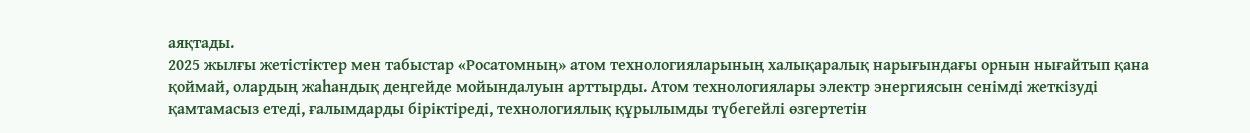аяқтады.
2025 жылғы жетістіктер мен табыстар «Росатомның» атом технологияларының халықаралық нарығындағы орнын нығайтып қана қоймай, олардың жаһандық деңгейде мойындалуын арттырды. Атом технологиялары электр энергиясын сенімді жеткізуді қамтамасыз етеді, ғалымдарды біріктіреді, технологиялық құрылымды түбегейлі өзгертетін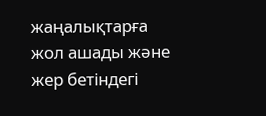жаңалықтарға жол ашады және жер бетіндегі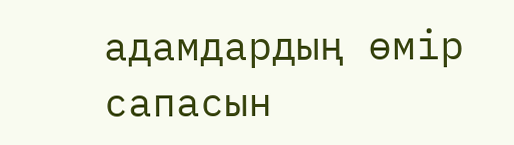адамдардың өмір сапасын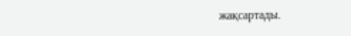жақсартады.